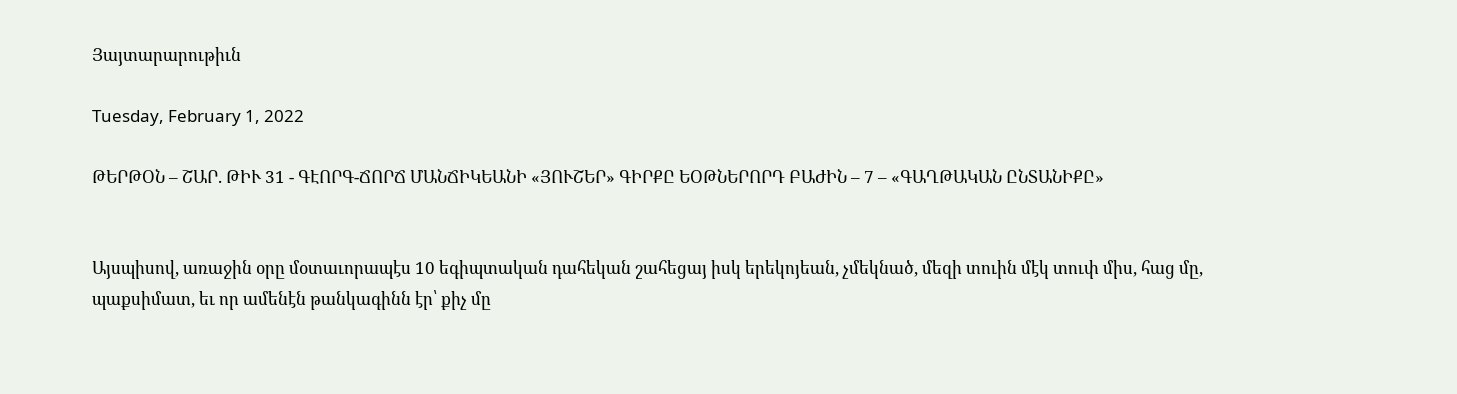Յայտարարութիւն

Tuesday, February 1, 2022

ԹԵՐԹՕՆ – ՇԱՐ. ԹԻՒ 31 - ԳԷՈՐԳ-ՃՈՐՃ ՄԱՆՃԻԿԵԱՆԻ «ՅՈՒՇԵՐ» ԳԻՐՔԸ ԵՕԹՆԵՐՈՐԴ ԲԱԺԻՆ – 7 – «ԳԱՂԹԱԿԱՆ ԸՆՏԱՆԻՔԸ»


Այսպիսով, առաջին օրը մօտաւորապէս 10 եգիպտական դահեկան շահեցայ իսկ երեկոյեան, չմեկնած, մեզի տուին մէկ տուփ միս, հաց մը, պաքսիմատ, եւ որ ամենէն թանկագինն էր՝ քիչ մը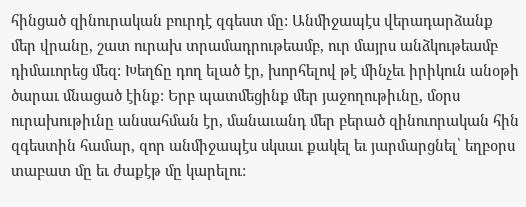հինցած զինուրական բուրդէ զգեստ մը: Անմիջապէս վերադարձանք մեր վրանը, շատ ուրախ տրամադրութեամբ, ուր մայրս անձկութեամբ դիմաւորեց մեզ: Խեղճը դող ելած էր, խորհելով թէ մինչեւ իրիկուն անօթի ծարաւ մնացած էինք: Երբ պատմեցինք մեր յաջողութիւնը, մօրս ուրախութիւնը անսահման էր, մանաւանդ մեր բերած զինուորական հին զգեստին համար, զոր անմիջապէս սկսաւ քակել եւ յարմարցնել՝ եղբօրս տաբատ մը եւ ժաքէթ մը կարելու: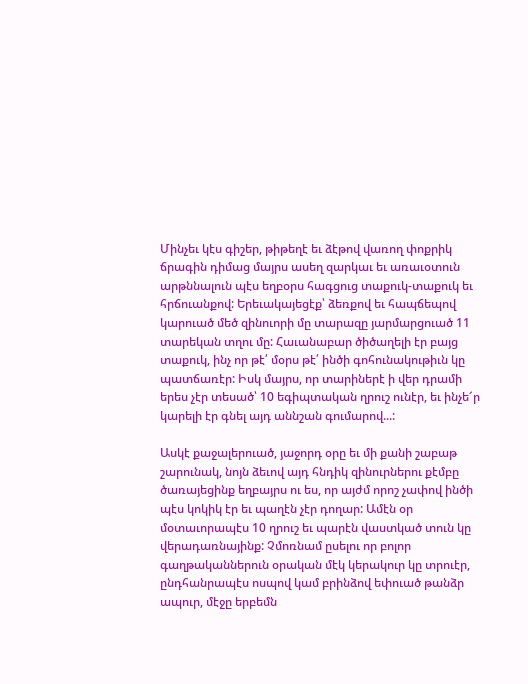Մինչեւ կէս գիշեր, թիթեղէ եւ ձէթով վառող փոքրիկ ճրագին դիմաց մայրս ասեղ զարկաւ եւ առաւօտուն արթննալուն պէս եղբօրս հագցուց տաքուկ-տաքուկ եւ հրճուանքով: Երեւակայեցէք՝ ձեռքով եւ հապճեպով կարուած մեծ զինուորի մը տարազը յարմարցուած 11 տարեկան տղու մը: Հաւանաբար ծիծաղելի էր բայց տաքուկ, ինչ որ թէ՛ մօրս թէ՛ ինծի գոհունակութիւն կը պատճառէր: Իսկ մայրս, որ տարիներէ ի վեր դրամի երես չէր տեսած՝ 10 եգիպտական ղրուշ ունէր, եւ ինչե՜ր կարելի էր գնել այդ աննշան գումարով...:

Ասկէ քաջալերուած, յաջորդ օրը եւ մի քանի շաբաթ շարունակ, նոյն ձեւով այդ հնդիկ զինուրներու քէմբը ծառայեցինք եղբայրս ու ես, որ այժմ որոշ չափով ինծի պէս կոկիկ էր եւ պաղէն չէր դողար: Ամէն օր մօտաւորապէս 10 ղրուշ եւ պարէն վաստկած տուն կը վերադառնայինք: Չմոռնամ ըսելու որ բոլոր գաղթականներուն օրական մէկ կերակուր կը տրուէր, ընդհանրապէս ոսպով կամ բրինձով եփուած թանձր ապուր, մէջը երբեմն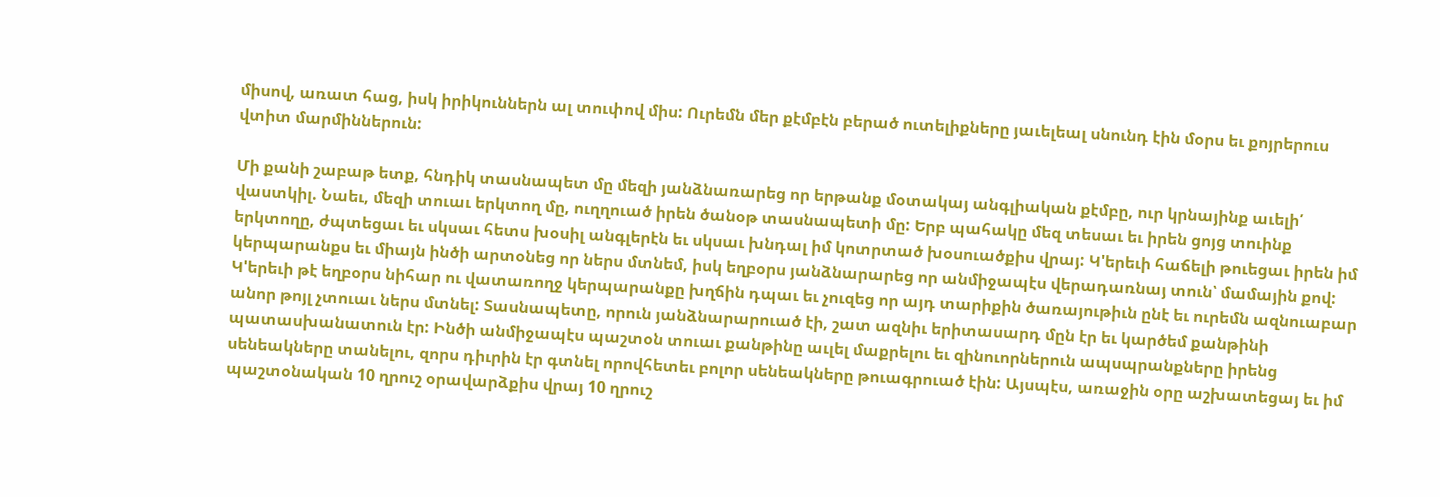միսով, առատ հաց, իսկ իրիկուններն ալ տուփով միս: Ուրեմն մեր քէմբէն բերած ուտելիքները յաւելեալ սնունդ էին մօրս եւ քոյրերուս վտիտ մարմիններուն:

Մի քանի շաբաթ ետք, հնդիկ տասնապետ մը մեզի յանձնառարեց որ երթանք մօտակայ անգլիական քէմբը, ուր կրնայինք աւելի՛ վաստկիլ. Նաեւ, մեզի տուաւ երկտող մը, ուղղուած իրեն ծանօթ տասնապետի մը: Երբ պահակը մեզ տեսաւ եւ իրեն ցոյց տուինք երկտողը, ժպտեցաւ եւ սկսաւ հետս խօսիլ անգլերէն եւ սկսաւ խնդալ իմ կոտրտած խօսուածքիս վրայ: Կ'երեւի հաճելի թուեցաւ իրեն իմ կերպարանքս եւ միայն ինծի արտօնեց որ ներս մտնեմ, իսկ եղբօրս յանձնարարեց որ անմիջապէս վերադառնայ տուն՝ մամային քով: Կ'երեւի թէ եղբօրս նիհար ու վատառողջ կերպարանքը խղճին դպաւ եւ չուզեց որ այդ տարիքին ծառայութիւն ընէ եւ ուրեմն ազնուաբար անոր թոյլ չտուաւ ներս մտնել: Տասնապետը, որուն յանձնարարուած էի, շատ ազնիւ երիտասարդ մըն էր եւ կարծեմ քանթինի պատասխանատուն էր: Ինծի անմիջապէս պաշտօն տուաւ քանթինը աւլել մաքրելու եւ զինուորներուն ապսպրանքները իրենց սենեակները տանելու, զորս դիւրին էր գտնել որովհետեւ բոլոր սենեակները թուագրուած էին: Այսպէս, առաջին օրը աշխատեցայ եւ իմ պաշտօնական 10 ղրուշ օրավարձքիս վրայ 10 ղրուշ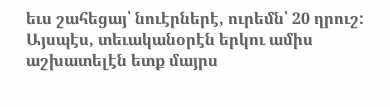եւս շահեցայ՝ նուէրներէ, ուրեմն՝ 20 ղրուշ: Այսպէս, տեւականօրէն երկու ամիս աշխատելէն ետք մայրս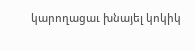կարողացաւ խնայել կոկիկ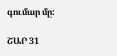գումար մը:

ՇԱՐ 31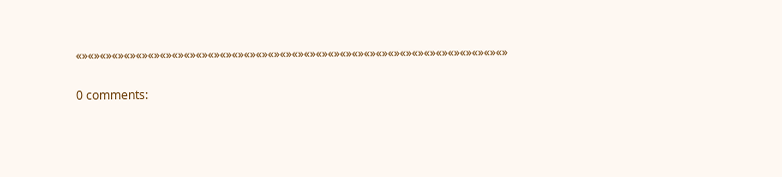«»«»«»«»«»«»«»«»«»«»«»«»«»«»«»«»«»«»«»«»«»«»«»«»«»«»«»«»«»«»«»«»«»«»«»«»

0 comments: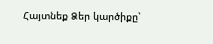Հայտնեք Ձեր կարծիքը՝